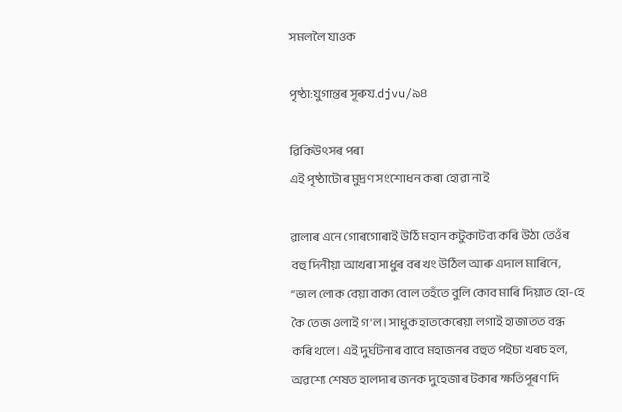সমললৈ যাওক

পৃষ্ঠা:যুগান্তৰ সূৰুয.djvu/৯৪

ৱিকিউৎসৰ পৰা
এই পৃষ্ঠাটোৰ মুদ্ৰণ সংশোধন কৰা হোৱা নাই

ৱালাৰ এনে গোৰগোৰাই উঠি মহান কটুকাটব্য কৰি উঠা তেওঁৰ বহু দিনীয়া আখৰা সাধুৰ বৰ খং উঠিল আৰু এদাল মাৰিনে, “ভাল লোক বেয়া বাক্য বোল তহঁতে বুলি কোব মাৰি দিয়াত হো-হে কৈ তেজ ওলাই গ'ল। সাধুক হাতকেৰেয়া লগাই হাজাতত বন্ধ কৰি থলে। এই দুৰ্ঘটনাৰ বাবে মহাজনৰ বহুত পইচা খৰচ হল, অৱশ্যে শেষত হালদাৰ জনক দুহেজাৰ টকাৰ ক্ষতিপূৰণ দি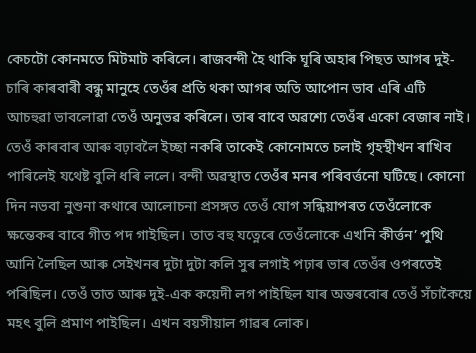কেচটো কোনমতে মিটমাট কৰিলে। ৰাজবন্দী হৈ থাকি ঘূৰি অহাৰ পিছত আগৰ দুই-চাৰি কাৰবাৰী বন্ধু মানুহে তেওঁৰ প্ৰতি থকা আগৰ অতি আপোন ভাব এৰি এটি আচহুৱা ভাবলোৱা তেওঁ অনুভৱ কৰিলে। তাৰ বাবে অৱশ্যে তেওঁৰ একো বেজাৰ নাই। তেওঁ কাৰবাৰ আৰু বঢ়াবলৈ ইচ্ছা নকৰি তাকেই কোনোমতে চলাই গৃহস্থীখন ৰাখিব পাৰিলেই যথেষ্ট বুলি ধৰি ললে। বন্দী অৱস্থাত তেওঁৰ মনৰ পৰিবৰ্ত্তনো ঘটিছে। কোনো দিন নভবা নুশুনা কথাৰে আলোচনা প্ৰসঙ্গত তেওঁ যোগ সন্ধিয়াপৰত তেওঁলোকে ক্ষন্তেকৰ বাবে গীত পদ গাইছিল। তাত বহু যত্নেৰে তেওঁলোকে এখনি কীৰ্ত্তন’ পুথি আনি লৈছিল আৰু সেইখনৰ দুটা দুটা কলি সুৰ লগাই পঢ়াৰ ভাৰ তেওঁৰ ওপৰতেই পৰিছিল। তেওঁ তাত আৰু দুই-এক কয়েদী লগ পাইছিল যাৰ অন্তৰবোৰ তেওঁ সঁচাকৈয়ে মহৎ বুলি প্ৰমাণ পাইছিল। এখন বয়সীয়াল গাৱৰ লোক।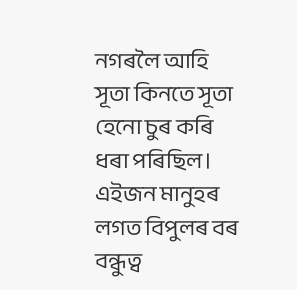নগৰলৈ আহি সূতা কিনতে সূতা হেনো চুৰ কৰি ধৰা পৰিছিল। এইজন মানুহৰ লগত বিপুলৰ বৰ বন্ধুত্ব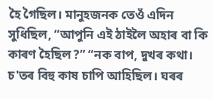হৈ গৈছিল। মানুহজনক তেওঁ এদিন সুধিছিল, “আপুনি এই ঠাইলৈ অহাৰ বা কি কাৰণ হৈছিল?” “নক বাপ, দুখৰ কথা। চ'তৰ বিহু কাষ চাপি আহিছিল। ঘৰৰ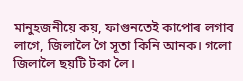মানুহজনীয়ে কয়, ফাগুনতেই কাপোৰ লগাব লাগে, জিলালৈ গৈ সূতা কিনি আনক। গলো জিলালৈ ছয়টি টকা লৈ।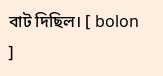বাট দিছিল। [ bolon ]